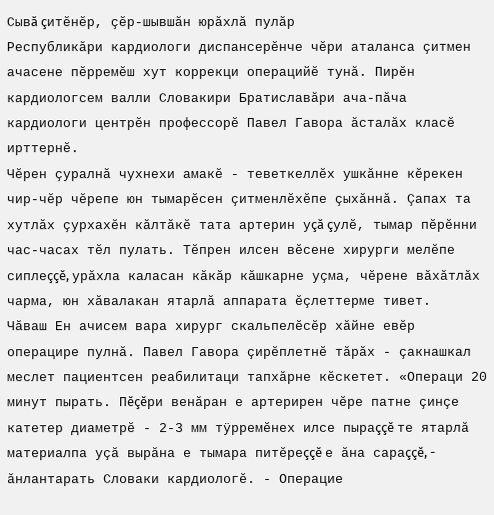Сывă çитĕнĕр, çĕр-шывшăн юрăхлă пулăр
Республикăри кардиологи диспансерĕнче чĕри аталанса çитмен ачасене пĕрремĕш хут коррекци операцийĕ тунă. Пирĕн кардиологсем валли Словакири Братиславăри ача-пăча кардиологи центрĕн профессорĕ Павел Гавора ăсталăх класĕ ирттернĕ.
Чĕрен çуралнă чухнехи амакĕ - теветкеллĕх ушкăнне кĕрекен чир-чĕр чĕрепе юн тымарĕсен çитменлĕхĕпе çыхăннă. Çапах та хутлăх çурхахĕн кăлтăкĕ тата артерин уçă çулĕ, тымар пĕрĕнни час-часах тĕл пулать. Тĕпрен илсен вĕсене хирурги мелĕпе сиплеççĕ, урăхла каласан кăкăр кăшкарне уçма, чĕрене вăхăтлăх чарма, юн хăвалакан ятарлă аппарата ĕçлеттерме тивет.
Чăваш Ен ачисем вара хирург скальпелĕсĕр хăйне евĕр операцире пулнă. Павел Гавора çирĕплетнĕ тăрăх - çакнашкал меслет пациентсен реабилитаци тапхăрне кĕскетет. «Операци 20 минут пырать. Пĕçĕри венăран е артерирен чĕре патне çинçе катетер диаметрĕ - 2-3 мм тÿрремĕнех илсе пыраççĕ те ятарлă материалпа уçă вырăна е тымара питĕреççĕ е ăна сараççĕ, - ăнлантарать Словаки кардиологĕ. - Операцие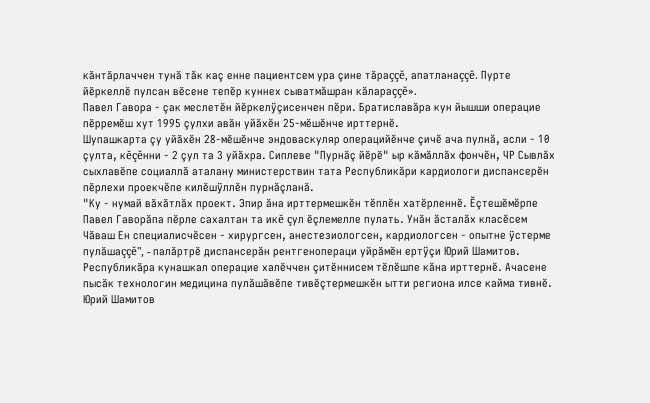кăнтăрлаччен тунă тăк каç енне пациентсем ура çине тăраççĕ, апатланаççĕ. Пурте йĕркеллĕ пулсан вĕсене тепĕр куннех сыватмăшран кăлараççĕ».
Павел Гавора - çак меслетĕн йĕркелÿçисенчен пĕри. Братиславăра кун йышши операцие пĕрремĕш хут 1995 çулхи авăн уйăхĕн 25-мĕшĕнче ирттернĕ.
Шупашкарта çу уйăхĕн 28-мĕшĕнче эндоваскуляр операцийĕнче çичĕ ача пулнă, асли - 10 çулта, кĕçĕнни - 2 çул та 3 уйăхра. Сиплеве "Пурнăç йĕрĕ" ыр кăмăллăх фончĕн, ЧР Сывлăх сыхлавĕпе социаллă аталану министерствин тата Республикăри кардиологи диспансерĕн пĕрлехи проекчĕпе килĕшÿллĕн пурнăçланă.
"Ку - нумай вăхăтлăх проект. Эпир ăна ирттермешкĕн тĕплĕн хатĕрленнĕ. Ĕçтешĕмĕрпе Павел Гаворăпа пĕрле сахалтан та икĕ çул ĕçлемелле пулать. Унăн ăсталăх класĕсем Чăваш Ен специалисчĕсен - хирургсен, анестезиологсен, кардиологсен - опытне ÿстерме пулăшаççĕ", - палăртрĕ диспансерăн рентгенопераци уйрăмĕн ертÿçи Юрий Шамитов.
Республикăра кунашкал операцие халĕччен çитĕннисем тĕлĕшпе кăна ирттернĕ. Ачасене пысăк технологин медицина пулăшăвĕпе тивĕçтермешкĕн ытти региона илсе кайма тивнĕ. Юрий Шамитов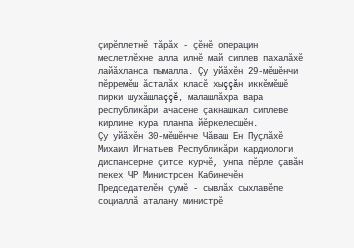çирĕплетнĕ тăрăх - çĕнĕ операцин меслетлĕхне алла илнĕ май сиплев пахалăхĕ лайăхланса пымалла. Çу уйăхĕн 29-мĕшĕнчи пĕрремĕш ăсталăх класĕ хыççăн иккĕмĕшĕ пирки шухăшлаççĕ, малашлăхра вара республикăри ачасене çакнашкал сиплеве кирлине кура планпа йĕркелесшĕн.
Çу уйăхĕн 30-мĕшĕнче Чăваш Ен Пуçлăхĕ Михаил Игнатьев Республикăри кардиологи диспансерне çитсе курчĕ, унпа пĕрле çавăн пекех ЧР Министрсен Кабинечĕн Председателĕн çумĕ - сывлăх сыхлавĕпе социаллă аталану министрĕ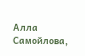Алла Самойлова,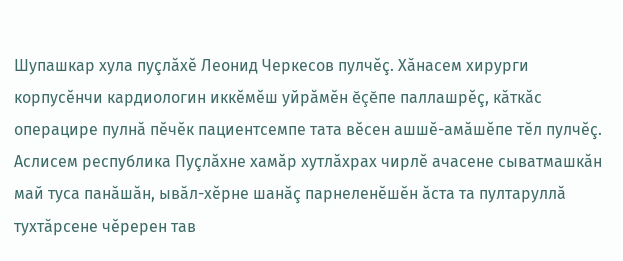Шупашкар хула пуçлăхĕ Леонид Черкесов пулчĕç. Хăнасем хирурги корпусĕнчи кардиологин иккĕмĕш уйрăмĕн ĕçĕпе паллашрĕç, кăткăс операцире пулнă пĕчĕк пациентсемпе тата вĕсен ашшĕ-амăшĕпе тĕл пулчĕç. Аслисем республика Пуçлăхне хамăр хутлăхрах чирлĕ ачасене сыватмашкăн май туса панăшăн, ывăл-хĕрне шанăç парнеленĕшĕн ăста та пултаруллă тухтăрсене чĕререн тав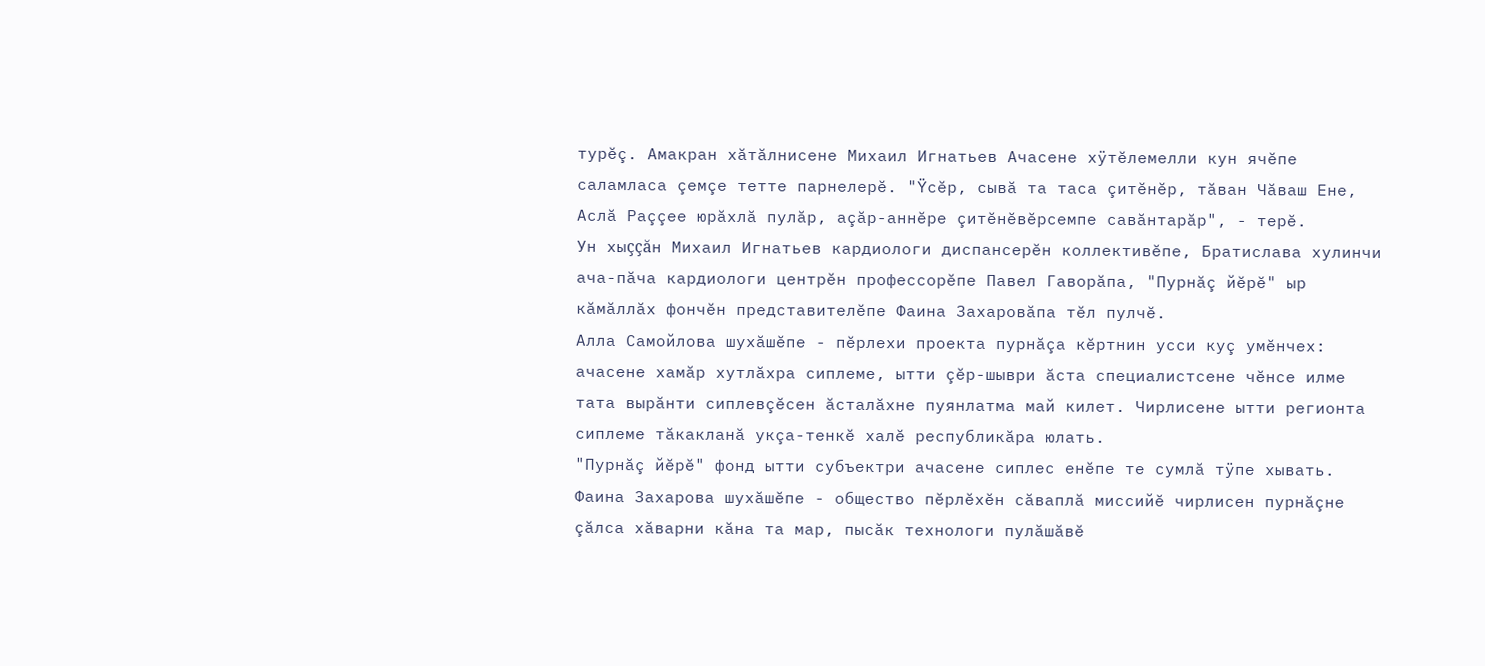турĕç. Амакран хăтăлнисене Михаил Игнатьев Ачасене хÿтĕлемелли кун ячĕпе саламласа çемçе тетте парнелерĕ. "Ÿсĕр, сывă та таса çитĕнĕр, тăван Чăваш Ене, Аслă Раççее юрăхлă пулăр, аçăр-аннĕре çитĕнĕвĕрсемпе савăнтарăр", - терĕ.
Ун хыççăн Михаил Игнатьев кардиологи диспансерĕн коллективĕпе, Братислава хулинчи ача-пăча кардиологи центрĕн профессорĕпе Павел Гаворăпа, "Пурнăç йĕрĕ" ыр кăмăллăх фончĕн представителĕпе Фаина Захаровăпа тĕл пулчĕ.
Алла Самойлова шухăшĕпе - пĕрлехи проекта пурнăçа кĕртнин усси куç умĕнчех: ачасене хамăр хутлăхра сиплеме, ытти çĕр-шыври ăста специалистсене чĕнсе илме тата вырăнти сиплевçĕсен ăсталăхне пуянлатма май килет. Чирлисене ытти регионта сиплеме тăкакланă укçа-тенкĕ халĕ республикăра юлать.
"Пурнăç йĕрĕ" фонд ытти субъектри ачасене сиплес енĕпе те сумлă тÿпе хывать. Фаина Захарова шухăшĕпе - общество пĕрлĕхĕн сăваплă миссийĕ чирлисен пурнăçне çăлса хăварни кăна та мар, пысăк технологи пулăшăвĕ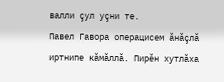валли çул уçни те.
Павел Гавора операцисем ăнăçлă иртнипе кăмăллă. Пирĕн хутлăха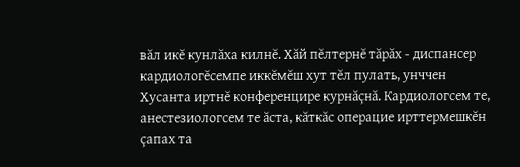вăл икĕ кунлăха килнĕ. Хăй пĕлтернĕ тăрăх - диспансер кардиологĕсемпе иккĕмĕш хут тĕл пулать, унччен Хусанта иртнĕ конференцире курнăçнă. Кардиологсем те, анестезиологсем те ăста, кăткăс операцие ирттермешкĕн çапах та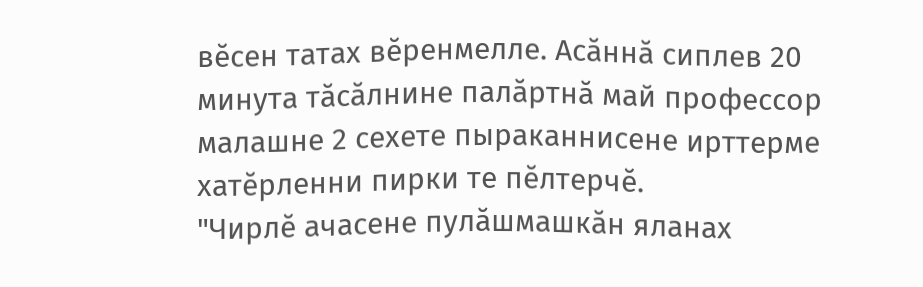вĕсен татах вĕренмелле. Асăннă сиплев 20 минута тăсăлнине палăртнă май профессор малашне 2 сехете пыраканнисене ирттерме хатĕрленни пирки те пĕлтерчĕ.
"Чирлĕ ачасене пулăшмашкăн яланах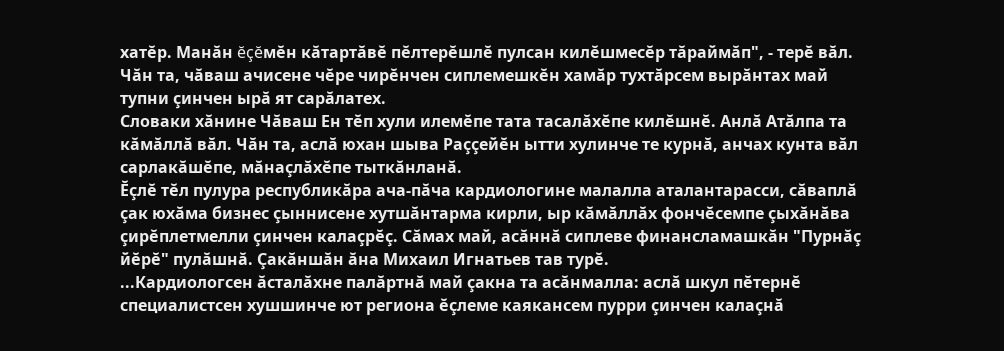хатĕр. Манăн ĕçĕмĕн кăтартăвĕ пĕлтерĕшлĕ пулсан килĕшмесĕр тăраймăп", - терĕ вăл. Чăн та, чăваш ачисене чĕре чирĕнчен сиплемешкĕн хамăр тухтăрсем вырăнтах май тупни çинчен ырă ят сарăлатех.
Словаки хăнине Чăваш Ен тĕп хули илемĕпе тата тасалăхĕпе килĕшнĕ. Анлă Атăлпа та кăмăллă вăл. Чăн та, аслă юхан шыва Раççейĕн ытти хулинче те курнă, анчах кунта вăл сарлакăшĕпе, мăнаçлăхĕпе тыткăнланă.
Ĕçлĕ тĕл пулура республикăра ача-пăча кардиологине малалла аталантарасси, сăваплă çак юхăма бизнес çыннисене хутшăнтарма кирли, ыр кăмăллăх фончĕсемпе çыхăнăва çирĕплетмелли çинчен калаçрĕç. Сăмах май, асăннă сиплеве финансламашкăн "Пурнăç йĕрĕ" пулăшнă. Çакăншăн ăна Михаил Игнатьев тав турĕ.
...Кардиологсен ăсталăхне палăртнă май çакна та асăнмалла: аслă шкул пĕтернĕ специалистсен хушшинче ют региона ĕçлеме каякансем пурри çинчен калаçнă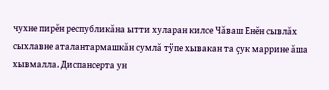чухне пирĕн республикăна ытти хуларан килсе Чăваш Енĕн сывлăх сыхлавне аталантармашкăн сумлă тÿпе хывакан та çук маррине ăша хывмалла. Диспансерта ун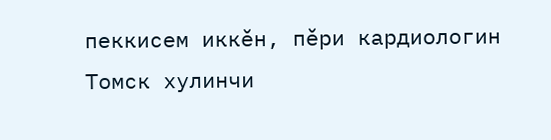пеккисем иккĕн, пĕри кардиологин Томск хулинчи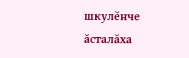шкулĕнче ăсталăха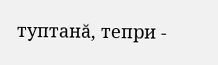туптанă, тепри -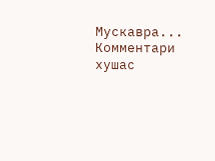Мускавра...
Комментари хушас